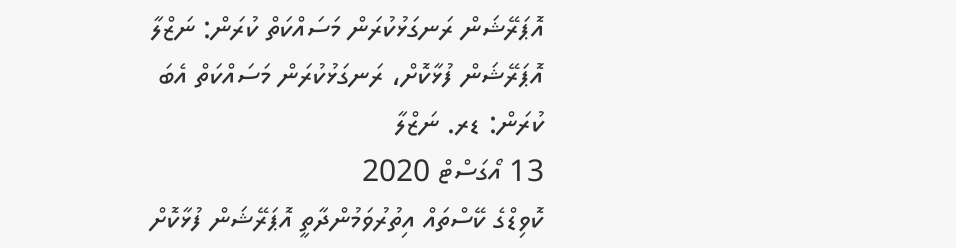އޮޕަރޭޝަން ރަނގަޅުކުރަން މަސައްކަތް ކުރަން: ނަޒްލާ
އޮޕަރޭޝަން ފުޅާކޮށް، ރަނގަޅުކުރަން މަސައްކަތް އެބަ ކުރަން: ޑރ. ނަޒްލާ
13 އޯގަސްޓް 2020
ކޮވިޑްގެ ކޭސްތައް އިތުރުވަމުންދާތީ އޮޕަރޭޝަން ފުޅާކޮށް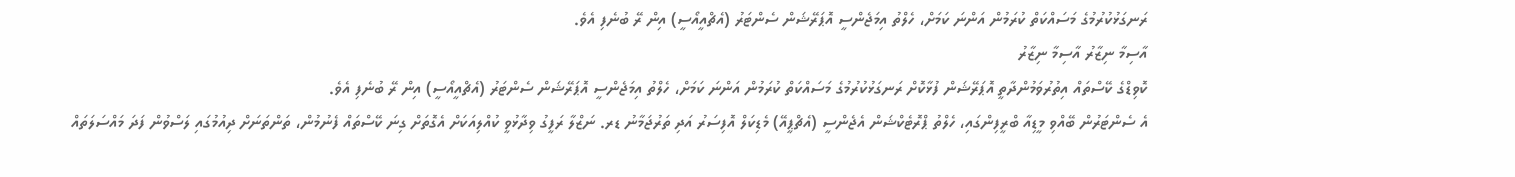ރަނގަޅުކުރުމުގެ މަސައްކަތް ކުރަމުން އަންނަ ކަމަށް، ހެލްތު އިމަޖެންސީ އޮޕަރޭޝަން ސެންޓަރު (އެޗްއީއޯސީ) އިން ރޭ ބުނެފި އެވެ.
އާސިމާ ނިޒާރު އާސިމާ ނިޒާރު
ކޮވިޑްގެ ކޭސްތައް އިތުރުވަމުންދާތީ އޮޕަރޭޝަން ފުޅާކޮށް ރަނގަޅުކުރުމުގެ މަސައްކަތް ކުރަމުން އަންނަ ކަމަށް، ހެލްތު އިމަޖެންސީ އޮޕަރޭޝަން ސެންޓަރު (އެޗްއީއޯސީ) އިން ރޭ ބުނެފި އެވެ.
އެ ސެންޓަރުން ބޭއްވި މީޑިއާ ބްރީފިންގައި، ހެލްތު ޕްރޮޓެކްޝަން އެޖެންސީ (އެޗްޕީއޭ) މެޑިކަލް އޮފިސަރު އަދި ތަރުޖަމާނު ޑރ. ނަޒްލާ ރަފީގު ވިދާޅުވީ ކުއްލިއަކަށް އެގޮތަށް ގިނަ ކޭސްތައް ފެނުމުން، ތަންތަނަށް ދިއުމުގައި ލަސްވުން ފަދަ މައްސަލަތައް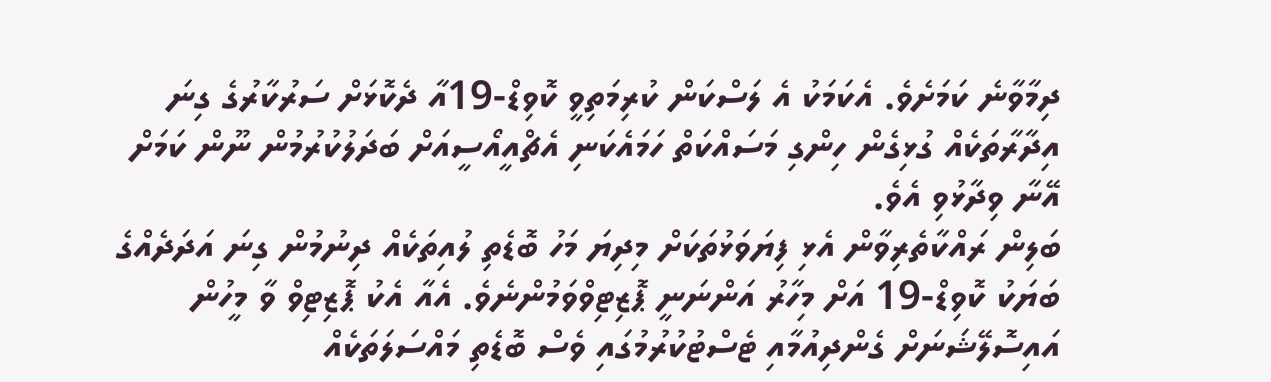ދިމާވާނެ ކަމަށެވެ. އެކަމަކު އެ ލަސްކަން ކުރިމަތިވީ ކޮވިޑް-19އާ ދެކޮޅަށް ސަރުކާރުގެ ގިނަ އިދާރާތަކެއް ގުޅިގެން ހިންގި މަސައްކަތް ހަމައެކަނި އެޗްއީއޯސީއަށް ބަދަލުކުރުމުން ނޫން ކަމަށް އޭނާ ވިދާޅުވި އެވެ.
ބަލިން ރައްކާތެރިވާން އެޅި ފިޔަވަޅުތަކަށް މިދިޔަ މަހު ބޮޑެތި ލުއިތަކެއް ދިނުމުން ގިނަ އަދަދެއްގެ ބަޔަކު ކޮވިޑް-19 އަށް މިހާރު އަންނަނީ ޕޮޒިޓިވްވަމުންނެވެ. އެއާ އެކު ޕޮޒިޓިވް ވާ މީހުން އައިސޮލޭޝަނަށް ގެންދިއުމާއި ޓެސްޓުކުރުމުގައި ވެސް ބޮޑެތި މައްސަލަތަކެއް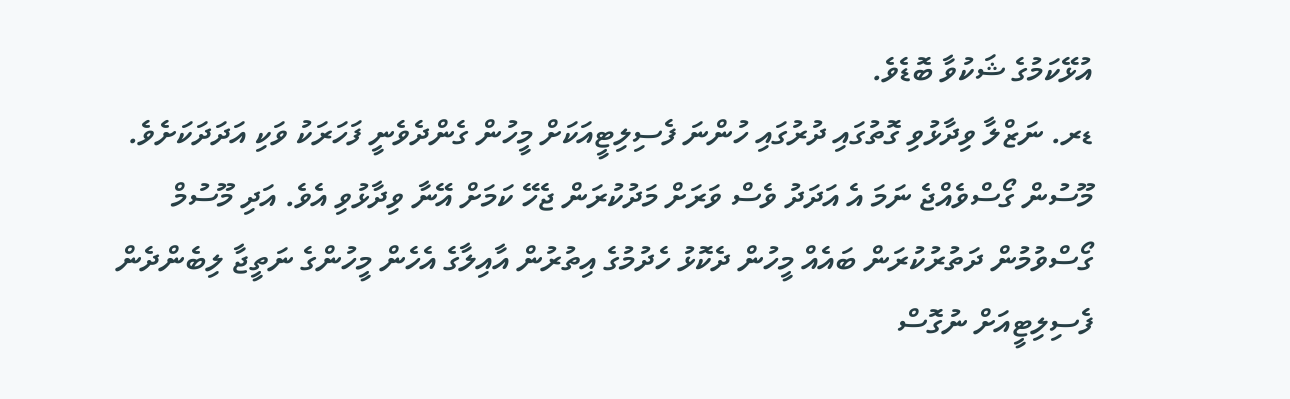އުޅޭކަމުގެ ޝަކުވާ ބޮޑެވެ.
ޑރ. ނަޒްލާ ވިދާޅުވި ގޮތުގައި ދުރުގައި ހުންނަ ފެސިލިޓީއަކަށް މީހުން ގެންދެވެނީ ފަހަރަކު ވަކި އަދަދަކަށެވެ. މޫސުން ގޯސްވެއްޖެ ނަމަ އެ އަދަދު ވެސް ވަރަށް މަދުކުރަން ޖެހޭ ކަމަށް އޭނާ ވިދާޅުވި އެވެ. އަދި މޫސުމް ގޯސްވުމުން ދަތުރުކުރަން ބައެއް މީހުން ދެކޮޅު ހެދުމުގެ އިތުރުން އާއިލާގެ އެހެން މީހުންގެ ނަތީޖާ ލިބެންދެން ފެސިލިޓީއަށް ނުގޮސް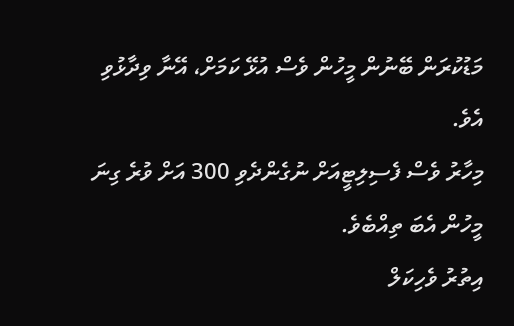މަޑުކުރަން ބޭނުން މީހުން ވެސް އުޅޭ ކަމަށް، އޭނާ ވިދާޅުވި އެވެ.
މިހާރު ވެސް ފެސިލިޓީއަށް ނުގެންދެވި 300 އަށް ވުރެ ގިނަ މީހުން އެބަ ތިއްބެވެ.
އިތުރު ވެހިކަލް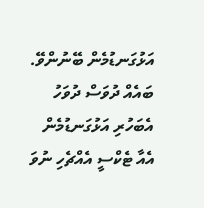އަޅުގަނޑުމެން ބޭނުންވޭ. ބައެއް ދުވަސް ދުވަހު އެބަހުރި އަޅުގަނޑުމެން އެއާ ޓެކްސީ އެއްޗެހި ނުވަ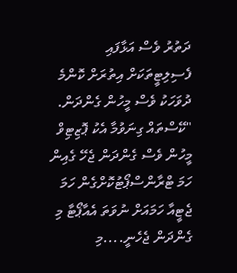ދަތުރު ވެސް އަޅާފައި ފެސިލިޓީތަކަށް އިތުރަށް ކޮންމެ ދުވަހަކު ވެސް މީހުން ގެންދަން.
"ކޭސްތައް ގިނަވުމާ އެކު ޕޮޒިޓިވް މީހުން ވެސް ގެންދަން ޖެހޭ ގެއިން ހަމަ ޓްރާންސްޕޯޓުކޮށްގެން ހަމަ ޖެޓީއާ ހަމައަށް ނުވަތަ އެއާޕޯޓާ މި ގެންދަން ޖެހެނީ....މި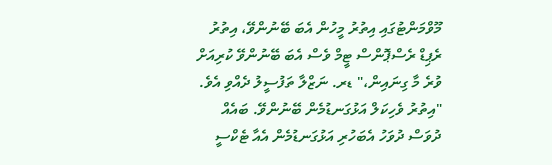މޫވްމަންޓުގައި އިތުރު މީހުން އެބަ ބޭނުންވޭ، އިތުރު ރެޕިޑް ރެސްޕޮންސް ޓީމް ވެސް އެބަ ބޭނުންވޭ ކުރިއަށް ވުރެ މާ ގިނައިން،" ޑރ. ނަޒްލާ ތަފުސީލު ދެއްވި އެވެ.
"އިތުރު ވެހިކަލް އަޅުގަނޑުމެން ބޭނުންވޭ. ބައެއް ދުވަސް ދުވަހު އެބަހުރި އަޅުގަނޑުމެން އެއާ ޓެކްސީ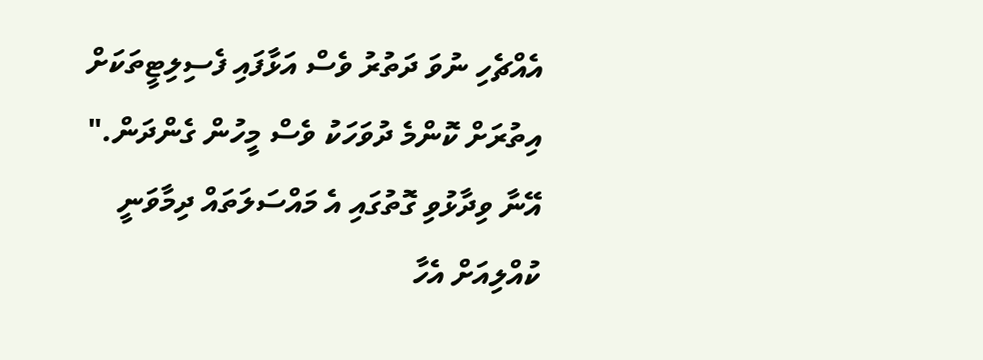އެއްޗެހި ނުވަ ދަތުރު ވެސް އަޅާފައި ފެސިލިޓީތަކަށް އިތުރަށް ކޮންމެ ދުވަހަކު ވެސް މީހުން ގެންދަން."
އޭނާ ވިދާޅުވި ގޮތުގައި އެ މައްސަލަތައް ދިމާވަނީ ކުއްލިއަށް އެހާ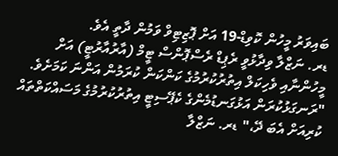ބައިވަރު މީހުން ކޮވިޑް-19 އަށް ޕޮޒިޓިވް ވަމުން ދާތީ އެވެ.
ޑރ. ނަޒްލާ ވިދާޅުވީ ރެޕިޑް ރެސްޕޮންސް ޓީމް (އާރުއާރުޓީ) އަށް މީހުންނާއި ވެހިކަލް އިތުރުކުރުމުގެ ކަންކަން ކުރަމުން އަންނަ ކަމަށެވެ.
"ރަނގަޅުކުރަން އަޅުގަނޑުމެންގެ ކެޕޭސިޓީ އިތުރުކުރުމުގެ މަސައްކަތްތައް ކުރިއަށް އެބަ ދޭ،" ޑރ. ނަޒްލާ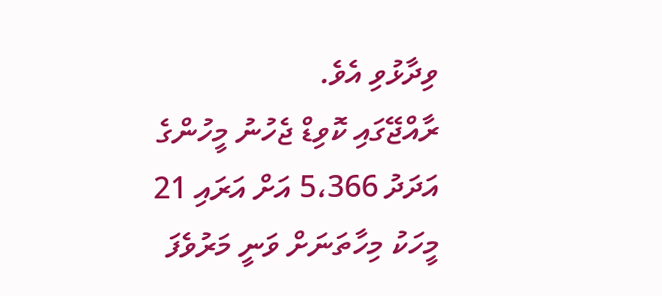ވިދާޅުވި އެވެ.
ރާއްޖޭގައި ކޮވިޑް ޖެހުނު މީހުންގެ އަދަދު 5،366 އަށް އަރައި 21 މީހަކު މިހާތަނަށް ވަނީ މަރުވެފަ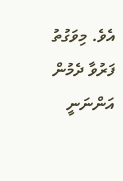އެވެ. މިވަގުތު ފަރުވާ ދެމުން އަންނަނީ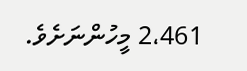2،461 މީހުންނަށެވެ.